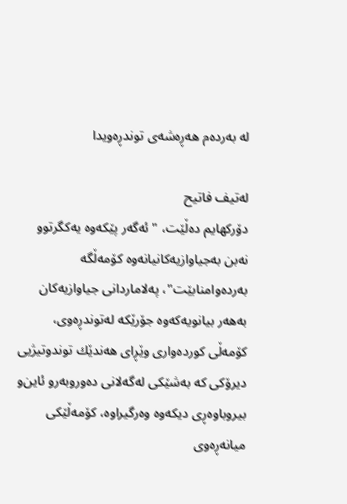له‌ به‌رده‌م هه‌ڕه‌شه‌ی توندڕه‌ویدا

لەتیف فاتیح
دۆركهایم ده‌ڵێت، "ئه‌گه‌ر پێكه‌وه‌ یه‌كگرتوو نه‌بن به‌جیاوازیه‌كانیانه‌وه‌ كۆمه‌ڵگه‌ به‌رده‌وامنابێت"، په‌لاماردانی جیاوازیه‌كان به‌هه‌ر بیانویه‌كه‌وه‌ جۆرێكه‌ له‌توندڕه‌وی، كۆمه‌ڵی كورده‌واری وێڕای هه‌ندێك توندوتیژیی دیرۆكی كه‌ به‌شێكی له‌گه‌لانی ده‌وروبه‌رو ئاین‌و بیروباوه‌ڕی دیكه‌وه‌ وه‌رگیراوه‌، كۆمه‌ڵێكی میانه‌ڕه‌وی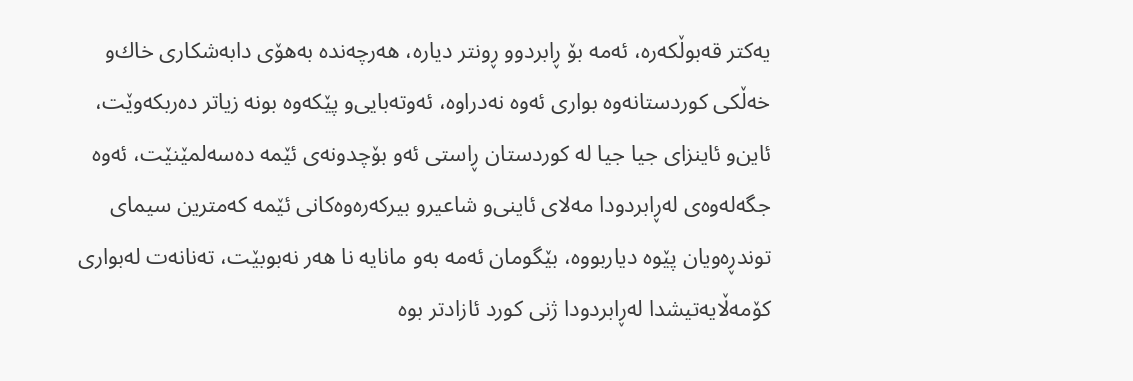یه‌كتر قه‌بوڵكه‌ره‌، ئه‌مه‌ بۆ ڕابردوو ڕونتر دیاره‌، هه‌رچه‌نده‌ به‌هۆی دابه‌شكاری خاك‌و خه‌ڵكی كوردستانه‌وه‌ بواری ئه‌وه‌ نه‌دراوه‌، ئه‌وته‌بایی‌و پێكه‌وه‌ بونه‌ زیاتر ده‌ربكه‌وێت، ئاین‌و ئاینزای جیا جیا له‌ كوردستان ڕاستی ئه‌و بۆچدونه‌ی ئێمه‌ ده‌سه‌لمێنێت، ئه‌وه‌ جگه‌له‌وه‌ی له‌ڕابردودا مه‌لای ئاینی‌و شاعیرو بیركه‌ره‌وه‌كانی ئێمه‌ كه‌مترین سیمای توندڕه‌ویان پێوه‌ دیاربووه‌، بێگومان ئه‌مه‌ به‌و مانایه‌ نا هه‌ر نه‌بوبێت، ته‌نانه‌ت له‌بواری كۆمه‌ڵایه‌تیشدا له‌ڕابردودا ژنی كورد ئازادتر بوه‌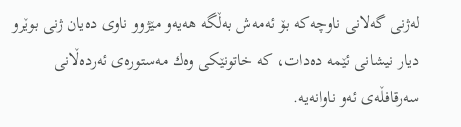له‌ژنی گه‌لانی ناوچه‌كه‌ بۆ ئه‌مه‌ش به‌ڵگه‌ هه‌یه‌و مێژوو ناوی ده‌یان ژنی بوێرو دیار نیشانی ئێمه‌ ده‌دات، كه‌ خاتونێكی وه‌ك مه‌ستوره‌ی ئه‌رده‌ڵانی سه‌رقافڵه‌ی ئه‌و ناوانه‌یه‌.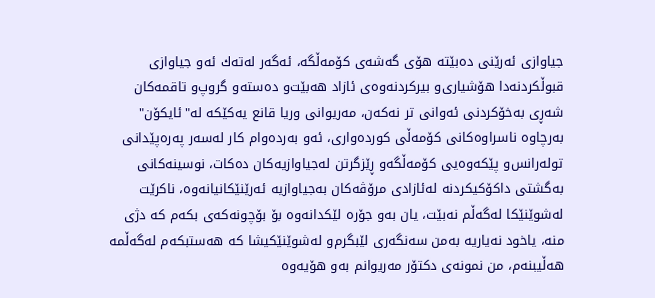جیاوازی ئه‌رێنی ده‌بێته‌ هۆی گه‌شه‌ی كۆمه‌ڵگه‌، ئه‌گه‌ر له‌ته‌ك ئه‌و جیاوازی قبوڵكردنه‌دا هۆشیاری‌و بیركردنه‌وه‌ی ئازاد هه‌بێت‌و ده‌سته‌و گروپ‌و تاقمه‌كان شه‌ڕی به‌خۆكردنی ئه‌وانی تر نه‌كه‌ن، مه‌ریوانی وریا قانع یه‌كێكه‌ له‌"ئایكۆن" به‌رچاوه‌ ناسراوه‌كانی كۆمه‌ڵی كورده‌واری، ئه‌و به‌رده‌وام كار له‌سه‌ر په‌ره‌پێدانی توله‌رانس‌و پێكه‌وه‌یی كۆمه‌ڵگه‌و ڕێزگرتن له‌جیاوازیه‌كان ده‌كات، نوسینه‌كانی به‌گشتی داكۆكیكردنه‌ له‌ئازادی مرۆڤه‌كان به‌جیاوازیه‌ ئه‌رێنێكانیانه‌وه‌، ناكرێت له‌شوێنێكا له‌گه‌ڵم نه‌بێت، یان به‌و جۆره‌ لێكدانه‌وه‌ بۆ بۆچونه‌كه‌ی بكه‌م كه‌ دژی منه‌، یاخود نه‌یاریه‌ به‌من سه‌نگه‌ری لێبگرم‌و له‌شوێنێكیشا كه‌ هه‌ستبكه‌م له‌گه‌ڵمه‌ هه‌ڵیبنه‌م، من نمونه‌ی دكتۆر مه‌ریوانم به‌و هۆیه‌وه‌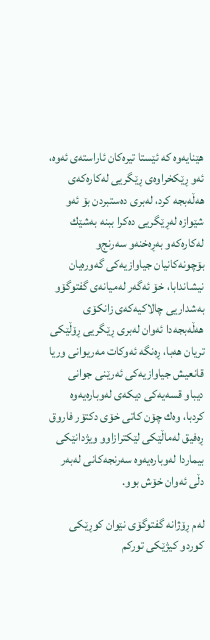هێنایه‌وه‌ كه‌ ئێستا تیره‌كان ئاراسته‌ی ئه‌وه‌، ئه‌و ڕێكخراوه‌ی ڕێگریی له‌كاره‌كه‌ی هه‌ڵه‌بجه‌ كرد، له‌بری ده‌ستبردن بۆ ئه‌و شێوازه‌ له‌ڕێگریی ده‌كرا ببنه‌ به‌شێك له‌كاره‌كه‌و به‌ڕه‌خنه‌و سه‌رنج‌و بۆچونه‌كانیان جیاوازیه‌كی گه‌وره‌یان نیشاندابا، خۆ ئه‌گه‌ر له‌میانه‌ی گفتوگۆو به‌شداریی چالاكیه‌كه‌ی زانكۆی هه‌ڵه‌بجه‌دا ئه‌وان له‌بری ڕێگریی ڕۆڵێكی تریان هه‌با، ڕه‌نگه‌ ئه‌وكات مه‌ریوانی وریا قانعیش جیاوازیه‌كی ئه‌رێنی جوانی دیباو قسه‌یه‌كی دیكه‌ی له‌وباره‌یه‌وه‌ كردبا، وه‌ك چۆن كاتی خۆی دكتۆر فاروق ڕه‌فیق له‌ماڵێكی لێكترازاوو ویژدانێكی بیماردا له‌وباره‌یه‌وه‌ سه‌رنجه‌كانی له‌به‌ر دڵی ئه‌وان خۆش بوو.

له‌م ڕۆژانه‌ گفتوگۆی نێوان كوڕێكی كوردو كیژێكی توركم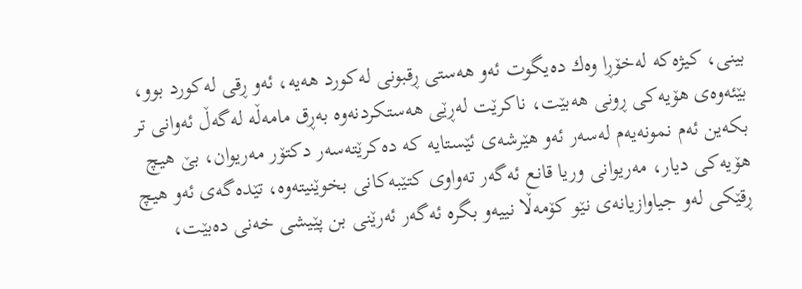بینی، كیژه‌كه‌ له‌خۆڕا وه‌ك ده‌یگوت ئه‌و هه‌ستی ڕقبونی له‌كورد هه‌یه‌، ئه‌و ڕقی له‌كورد بوو، بێئه‌وه‌ی هۆیه‌كی ڕونی هه‌بێت، ناكرێت له‌ڕێی هه‌ستكردنه‌وه‌ به‌ڕق مامه‌ڵه‌ له‌گه‌ڵ ئه‌وانی تر بكه‌ین ئه‌م نمونه‌یه‌م له‌سه‌ر ئه‌و هێرشه‌ی ئێستایه‌ كه‌ ده‌كرێته‌سه‌ر دكتۆر مه‌ریوان، بێ هیچ هۆیه‌كی دیار، مه‌ریوانی وریا قانع ئه‌گه‌ر ته‌واوی كتێبه‌كانی بخوێنیته‌وه‌، تێده‌گه‌ی ئه‌و هیچ ڕقێكی له‌و جیاوازیانه‌ی نێو كۆمه‌ڵا نییه‌و بگره‌ ئه‌گه‌ر ئه‌رێنی بن پێیشی خه‌نی ده‌بێت،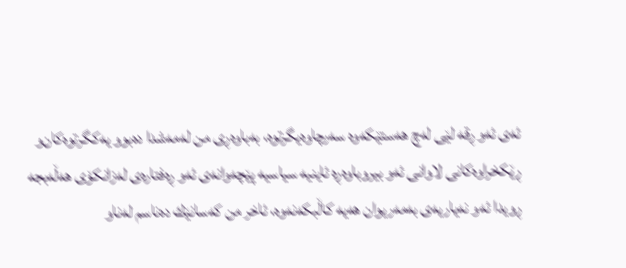ئه‌ی ئه‌و ڕقه‌ لێی له‌چ هه‌ستێكه‌وه‌ سه‌رچاوه‌یگرتوه‌، به‌باوه‌ڕی من له‌مه‌شدا ده‌بوو یه‌كگرتوه‌كان‌و ڕێكخراوه‌كانی لاوانی ئه‌و بیروباوه‌ڕه‌ ئاینیه‌ سیاسیه‌ پێچه‌وانه‌ی ئه‌و ڕه‌فتاره‌ی له‌زانكۆی هه‌ڵه‌بجه‌ ڕویدا ئه‌و نه‌یاریه‌ی به‌مه‌ریوان هه‌یه‌ كاڵبكه‌نه‌وه‌، ئاخر من كه‌سانێك ده‌ناسم له‌ناو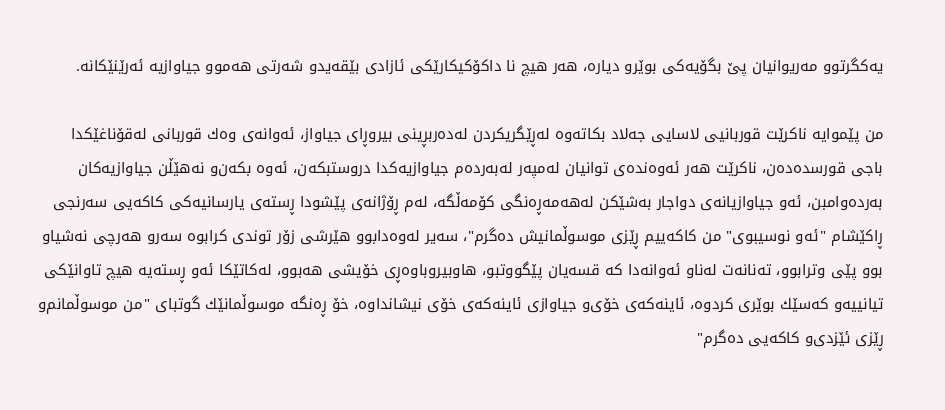یه‌كگرتوو مه‌ریوانیان پێ‌ بگۆیه‌كی بوێرو دیاره‌، هه‌ر هیچ نا داكۆكیكارێكی ئازادی بێقه‌یدو شه‌رتی هه‌موو جیاوازیه‌ ئه‌رێنێكانه‌.

من پێموایه‌ ناكرێت قوربانیی لاسایی جه‌لاد بكاته‌وه‌ له‌ڕێگریكردن له‌ده‌ربڕینی بیروڕای جیاواز، ئه‌وانه‌ی وه‌ك قوربانی له‌قۆناغێكدا باجی قورسده‌ده‌ن، ناكرێت هه‌ر ئه‌وه‌نده‌ی توانیان له‌مپه‌ر له‌به‌رده‌م جیاوازیه‌كدا دروستبكه‌ن، ئه‌وه‌ بكه‌ن‌و نه‌هێڵن جیاوازیه‌كان به‌رده‌وامبن، ئه‌و جیاوازیانه‌ی دواجار به‌شێكن له‌هه‌مه‌ڕه‌نگی كۆمه‌ڵگه‌، له‌م ڕۆژانه‌ی پێشودا ڕسته‌ی یارسانیه‌كی كاكه‌یی سه‌رنجی ڕاكێشام "ئه‌و نوسیبوی" من كاكه‌ییم ڕێزی موسوڵمانیش ده‌گرم"، سه‌یر له‌وه‌دابوو هێرشی زۆر توندی كرابوه‌ سه‌رو هه‌رچی نه‌شیاو بوو پێی وترابوو، ته‌نانه‌ت له‌ناو ئه‌وانه‌دا كه‌ قسه‌یان پێگووتبو، هاوبیروباوه‌ڕی خۆیشی هه‌بوو، له‌كاتێكا ئه‌و ڕسته‌یه‌ هیچ تاوانێكی تیانییه‌و كه‌سێك بوێری كردوه‌، ئاینه‌كه‌ی خۆی‌و جیاوازی ئاینه‌كه‌ی خۆی نیشانداوه‌، خۆ ڕه‌نگه‌ موسوڵمانێك گوتبای "من موسوڵمانم‌و ڕێزی ئێزدی‌و كاكه‌یی ده‌گرم"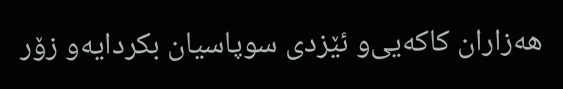هه‌زاران كاكه‌یی‌و ئێزدی سوپاسیان بكردایه‌و زۆر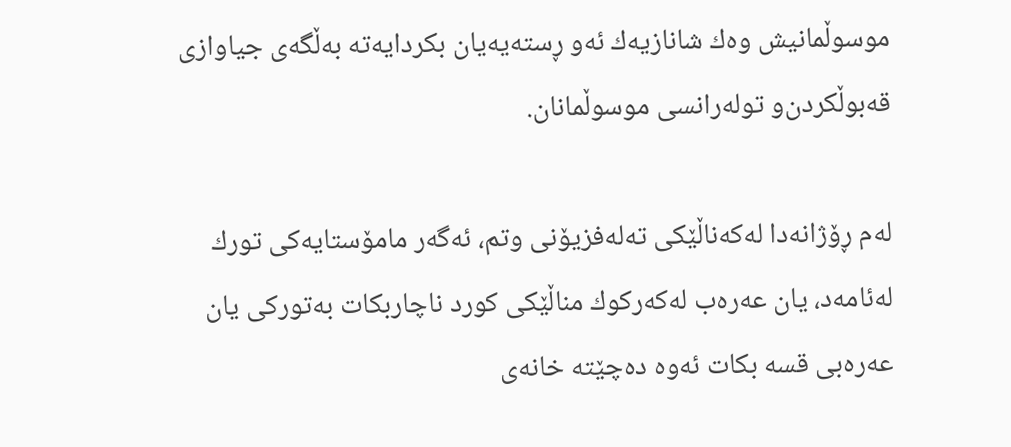موسوڵمانیش وه‌ك شانازیه‌ك ئه‌و ڕسته‌یه‌یان بكردایه‌ته‌ به‌ڵگه‌ی جیاوازی قه‌بوڵكردن‌و توله‌رانسی موسوڵمانان.

له‌م ڕۆژانه‌دا له‌كه‌ناڵێكی ته‌له‌فزیۆنی وتم، ئه‌گه‌ر مامۆستایه‌كی تورك له‌ئامه‌د، یان عه‌ره‌ب له‌كه‌ركوك مناڵێكی كورد ناچاربكات به‌توركی یان عه‌ره‌بی قسه‌ بكات ئه‌وه‌ ده‌چێته‌ خانه‌ی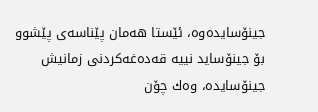جینۆسایده‌وه‌، ئێستا هه‌مان پێناسه‌ی پێشوو بۆ جینۆساید نییه‌ قه‌ده‌غه‌كردنی زمانیش جینۆسایده‌، وه‌ك چۆن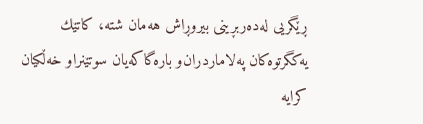ڕێگریی له‌ده‌ربڕینی بیروڕاش هه‌مان شته‌، كاتێك یه‌كگرتوه‌كان په‌لاماردران‌و باره‌گاكه‌یان سوتێنراو خه‌ڵكیان كرایه‌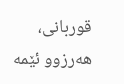قوربانی، هه‌رزوو ئێمه‌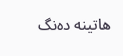هاتینه‌ ده‌نگ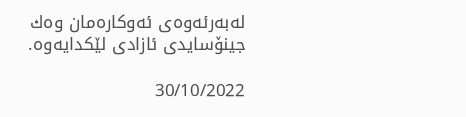له‌به‌رئه‌وه‌ی ئه‌وكاره‌مان وه‌ك جینۆسایدی ئازادی لێكدایه‌وه‌.

30/10/2022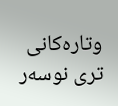وتارەکانی تری نوسەر